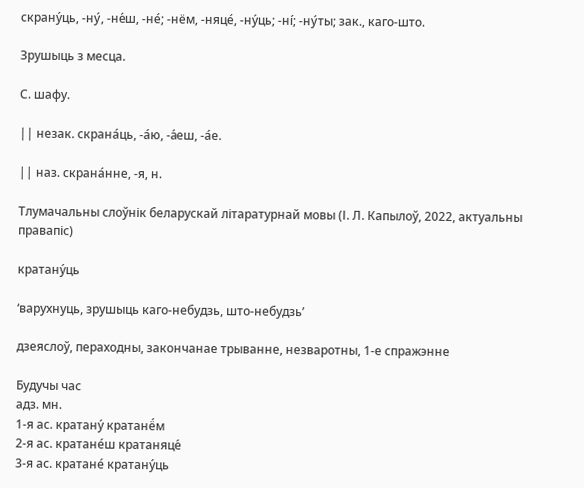скрану́ць, -ну́, -не́ш, -не́; -нём, -няце́, -ну́ць; -ні́; -ну́ты; зак., каго-што.

Зрушыць з месца.

С. шафу.

|| незак. скрана́ць, -а́ю, -а́еш, -а́е.

|| наз. скрана́нне, -я, н.

Тлумачальны слоўнік беларускай літаратурнай мовы (І. Л. Капылоў, 2022, актуальны правапіс)

кратану́ць

‘варухнуць, зрушыць каго-небудзь, што-небудзь’

дзеяслоў, пераходны, закончанае трыванне, незваротны, 1-е спражэнне

Будучы час
адз. мн.
1-я ас. кратану́ кратанё́м
2-я ас. кратане́ш кратаняце́
3-я ас. кратане́ кратану́ць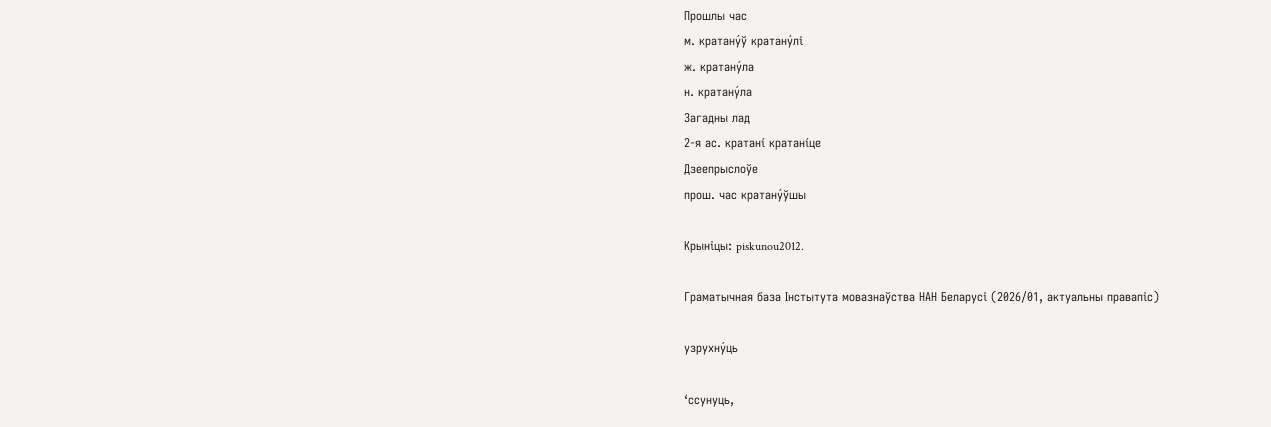Прошлы час
м. кратану́ў кратану́лі
ж. кратану́ла
н. кратану́ла
Загадны лад
2-я ас. кратані́ кратані́це
Дзеепрыслоўе
прош. час кратану́ўшы

Крыніцы: piskunou2012.

Граматычная база Інстытута мовазнаўства НАН Беларусі (2026/01, актуальны правапіс)

узрухну́ць

‘ссунуць,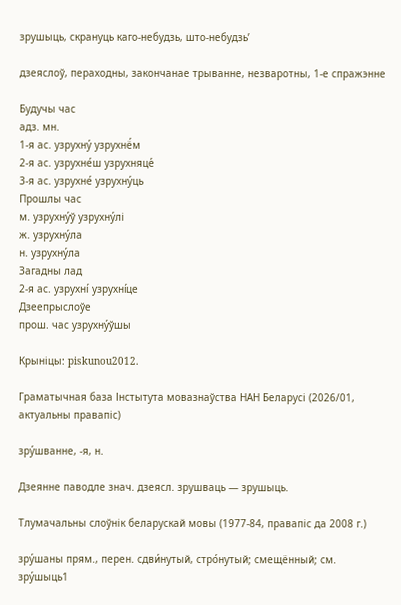зрушыць, скрануць каго-небудзь, што-небудзь’

дзеяслоў, пераходны, закончанае трыванне, незваротны, 1-е спражэнне

Будучы час
адз. мн.
1-я ас. узрухну́ узрухнё́м
2-я ас. узрухне́ш узрухняце́
3-я ас. узрухне́ узрухну́ць
Прошлы час
м. узрухну́ў узрухну́лі
ж. узрухну́ла
н. узрухну́ла
Загадны лад
2-я ас. узрухні́ узрухні́це
Дзеепрыслоўе
прош. час узрухну́ўшы

Крыніцы: piskunou2012.

Граматычная база Інстытута мовазнаўства НАН Беларусі (2026/01, актуальны правапіс)

зру́шванне, ‑я, н.

Дзеянне паводле знач. дзеясл. зрушваць — зрушыць.

Тлумачальны слоўнік беларускай мовы (1977-84, правапіс да 2008 г.)

зру́шаны прям., перен. сдви́нутый, стро́нутый; смещённый; см. зру́шыць1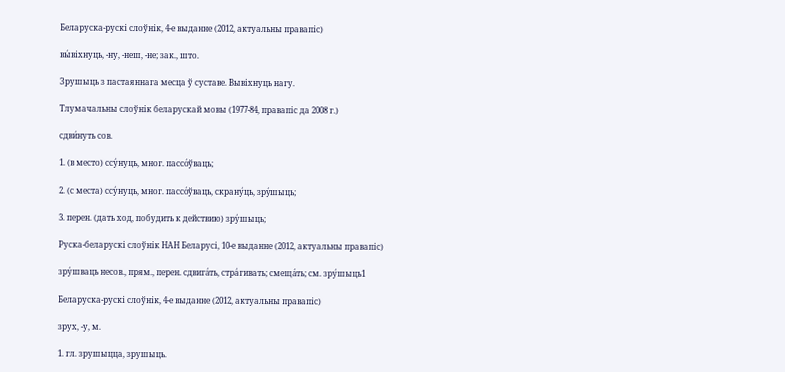Беларуска-рускі слоўнік, 4-е выданне (2012, актуальны правапіс)

вы́віхнуць, ‑ну, ‑неш, ‑не; зак., што.

Зрушыць з пастаяннага месца ў суставе. Вывіхнуць нагу.

Тлумачальны слоўнік беларускай мовы (1977-84, правапіс да 2008 г.)

сдви́нуть сов.

1. (в место) ссу́нуць, мног. пассо́ўваць;

2. (с места) ссу́нуць, мног. пассо́ўваць, скрану́ць, зру́шыць;

3. перен. (дать ход, побудить к действию) зру́шыць;

Руска-беларускі слоўнік НАН Беларусі, 10-е выданне (2012, актуальны правапіс)

зру́шваць несов., прям., перен. сдвига́ть, стра́гивать; смеща́ть; см. зру́шыць1

Беларуска-рускі слоўнік, 4-е выданне (2012, актуальны правапіс)

зрух, -у, м.

1. гл. зрушыцца, зрушыць.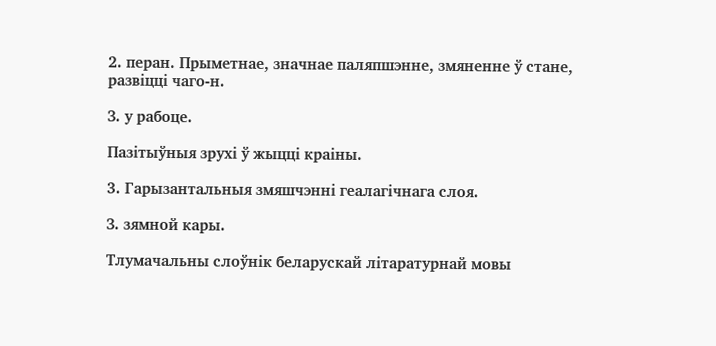2. перан. Прыметнае, значнае паляпшэнне, змяненне ў стане, развіцці чаго-н.

З. у рабоце.

Пазітыўныя зрухі ў жыцці краіны.

3. Гарызантальныя змяшчэнні геалагічнага слоя.

З. зямной кары.

Тлумачальны слоўнік беларускай літаратурнай мовы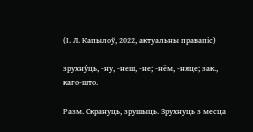(І. Л. Капылоў, 2022, актуальны правапіс)

зрухну́ць, ‑ну, ‑неш, ‑не; ‑нём, ‑няце; зак., каго-што.

Разм. Скрануць, зрушыць. Зрухнуць з месца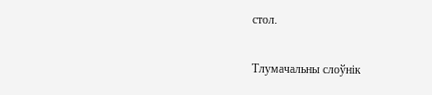стол.

Тлумачальны слоўнік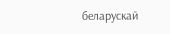беларускай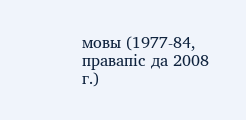мовы (1977-84, правапіс да 2008 г.)